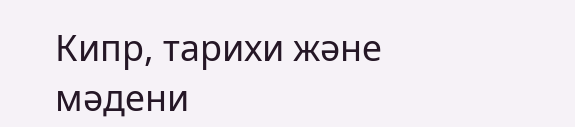Кипр, тарихи және мәдени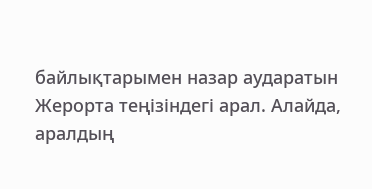байлықтарымен назар аударатын Жерорта теңізіндегі арал. Алайда, аралдың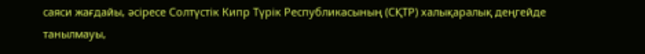саяси жағдайы, әсіресе Солтүстік Кипр Түрік Республикасының (СҚТР) халықаралық деңгейде танылмауы,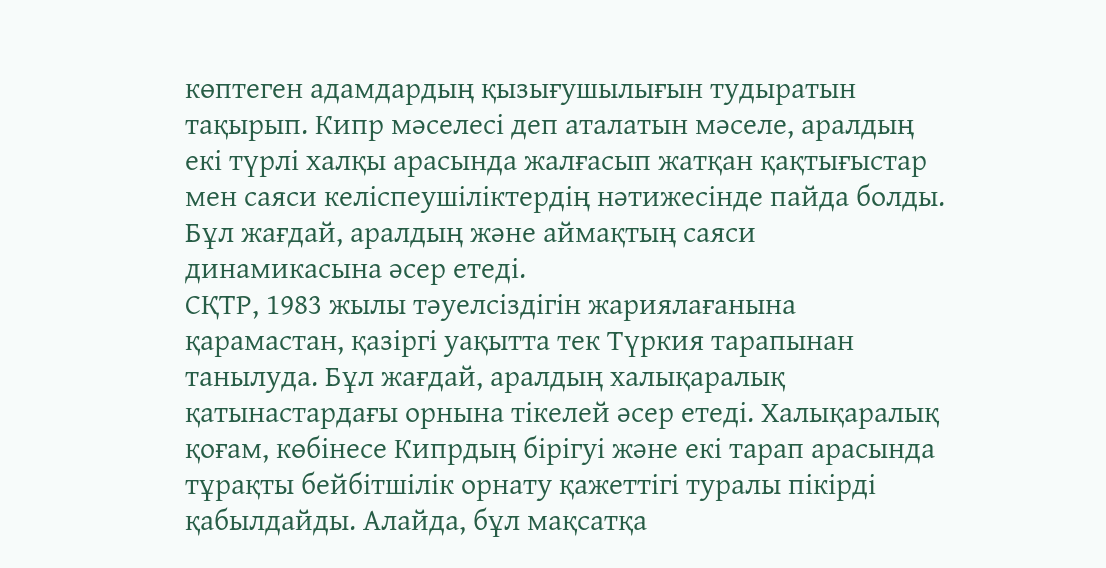көптеген адамдардың қызығушылығын тудыратын тақырып. Кипр мәселесі деп аталатын мәселе, аралдың екі түрлі халқы арасында жалғасып жатқан қақтығыстар мен саяси келіспеушіліктердің нәтижесінде пайда болды. Бұл жағдай, аралдың және аймақтың саяси динамикасына әсер етеді.
СҚТР, 1983 жылы тәуелсіздігін жариялағанына қарамастан, қазіргі уақытта тек Түркия тарапынан танылуда. Бұл жағдай, аралдың халықаралық қатынастардағы орнына тікелей әсер етеді. Халықаралық қоғам, көбінесе Кипрдың бірігуі және екі тарап арасында тұрақты бейбітшілік орнату қажеттігі туралы пікірді қабылдайды. Алайда, бұл мақсатқа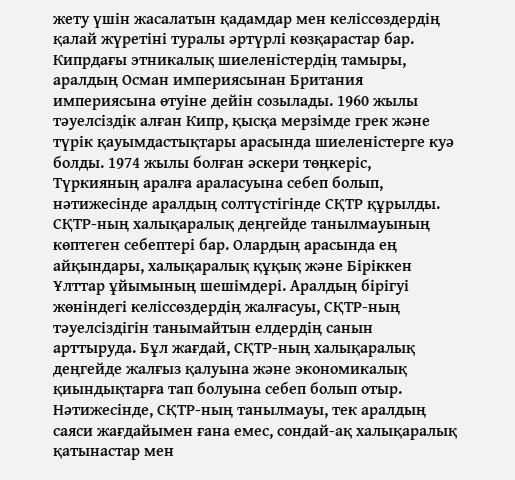жету үшін жасалатын қадамдар мен келіссөздердің қалай жүретіні туралы әртүрлі көзқарастар бар.
Кипрдағы этникалық шиеленістердің тамыры, аралдың Осман империясынан Британия империясына өтуіне дейін созылады. 1960 жылы тәуелсіздік алған Кипр, қысқа мерзімде грек және түрік қауымдастықтары арасында шиеленістерге куә болды. 1974 жылы болған әскери төңкеріс, Түркияның аралға араласуына себеп болып, нәтижесінде аралдың солтүстігінде СҚТР құрылды.
СҚТР-ның халықаралық деңгейде танылмауының көптеген себептері бар. Олардың арасында ең айқындары, халықаралық құқық және Біріккен Ұлттар ұйымының шешімдері. Аралдың бірігуі жөніндегі келіссөздердің жалғасуы, СҚТР-ның тәуелсіздігін танымайтын елдердің санын арттыруда. Бұл жағдай, СҚТР-ның халықаралық деңгейде жалғыз қалуына және экономикалық қиындықтарға тап болуына себеп болып отыр.
Нәтижесінде, СҚТР-ның танылмауы, тек аралдың саяси жағдайымен ғана емес, сондай-ақ халықаралық қатынастар мен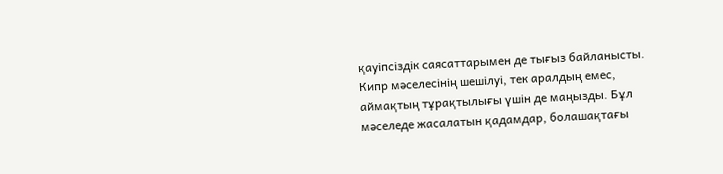қауіпсіздік саясаттарымен де тығыз байланысты. Кипр мәселесінің шешілуі, тек аралдың емес, аймақтың тұрақтылығы үшін де маңызды. Бұл мәселеде жасалатын қадамдар, болашақтағы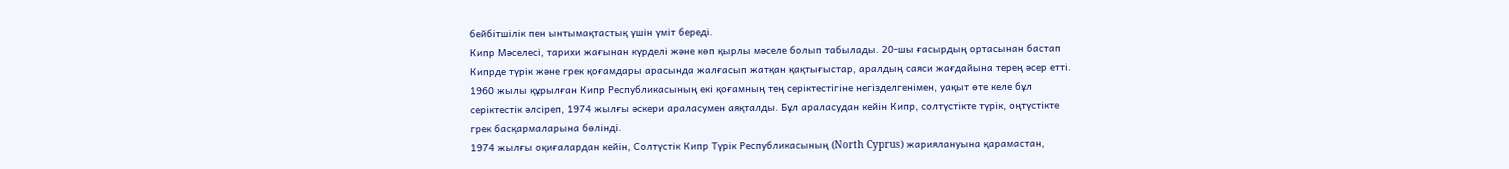бейбітшілік пен ынтымақтастық үшін үміт береді.
Кипр Мәселесі, тарихи жағынан күрделі және көп қырлы мәселе болып табылады. 20-шы ғасырдың ортасынан бастап Кипрде түрік және грек қоғамдары арасында жалғасып жатқан қақтығыстар, аралдың саяси жағдайына терең әсер етті. 1960 жылы құрылған Кипр Республикасының екі қоғамның тең серіктестігіне негізделгенімен, уақыт өте келе бұл серіктестік әлсіреп, 1974 жылғы әскери араласумен аяқталды. Бұл араласудан кейін Кипр, солтүстікте түрік, оңтүстікте грек басқармаларына бөлінді.
1974 жылғы оқиғалардан кейін, Солтүстік Кипр Түрік Республикасының (North Cyprus) жариялануына қарамастан,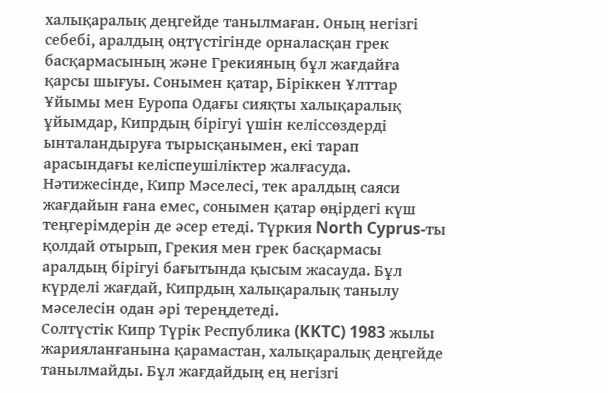халықаралық деңгейде танылмаған. Оның негізгі себебі, аралдың оңтүстігінде орналасқан грек басқармасының және Грекияның бұл жағдайға қарсы шығуы. Сонымен қатар, Біріккен Ұлттар Ұйымы мен Еуропа Одағы сияқты халықаралық ұйымдар, Кипрдың бірігуі үшін келіссөздерді ынталандыруға тырысқанымен, екі тарап арасындағы келіспеушіліктер жалғасуда.
Нәтижесінде, Кипр Мәселесі, тек аралдың саяси жағдайын ғана емес, сонымен қатар өңірдегі күш теңгерімдерін де әсер етеді. Түркия North Cyprus-ты қолдай отырып, Грекия мен грек басқармасы аралдың бірігуі бағытында қысым жасауда. Бұл күрделі жағдай, Кипрдың халықаралық танылу мәселесін одан әрі тереңдетеді.
Солтүстік Кипр Түрік Республика (KKTC) 1983 жылы жарияланғанына қарамастан, халықаралық деңгейде танылмайды. Бұл жағдайдың ең негізгі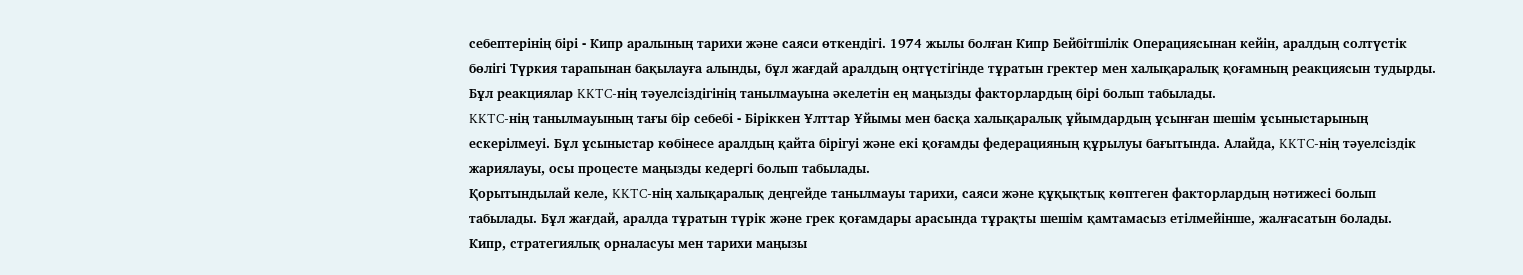себептерінің бірі - Кипр аралының тарихи және саяси өткендігі. 1974 жылы болған Кипр Бейбітшілік Операциясынан кейін, аралдың солтүстік бөлігі Түркия тарапынан бақылауға алынды, бұл жағдай аралдың оңтүстігінде тұратын гректер мен халықаралық қоғамның реакциясын тудырды. Бұл реакциялар KKTC-нің тәуелсіздігінің танылмауына әкелетін ең маңызды факторлардың бірі болып табылады.
KKTC-нің танылмауының тағы бір себебі - Біріккен Ұлттар Ұйымы мен басқа халықаралық ұйымдардың ұсынған шешім ұсыныстарының ескерілмеуі. Бұл ұсыныстар көбінесе аралдың қайта бірігуі және екі қоғамды федерацияның құрылуы бағытында. Алайда, KKTC-нің тәуелсіздік жариялауы, осы процесте маңызды кедергі болып табылады.
Қорытындылай келе, KKTC-нің халықаралық деңгейде танылмауы тарихи, саяси және құқықтық көптеген факторлардың нәтижесі болып табылады. Бұл жағдай, аралда тұратын түрік және грек қоғамдары арасында тұрақты шешім қамтамасыз етілмейінше, жалғасатын болады.
Кипр, стратегиялық орналасуы мен тарихи маңызы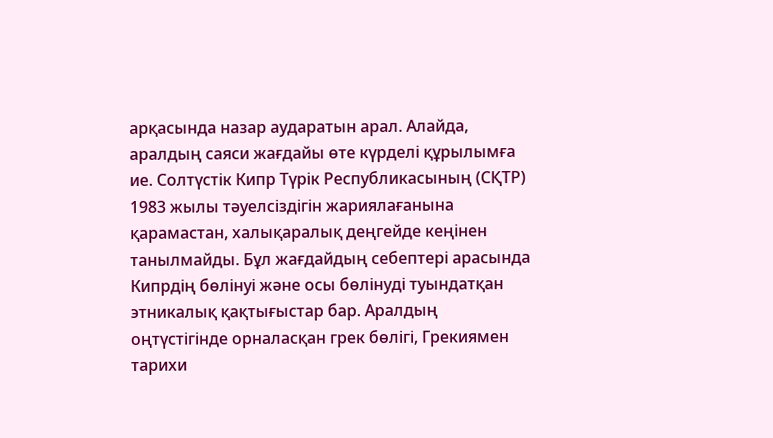арқасында назар аударатын арал. Алайда, аралдың саяси жағдайы өте күрделі құрылымға ие. Солтүстік Кипр Түрік Республикасының (СҚТР) 1983 жылы тәуелсіздігін жариялағанына қарамастан, халықаралық деңгейде кеңінен танылмайды. Бұл жағдайдың себептері арасында Кипрдің бөлінуі және осы бөлінуді туындатқан этникалық қақтығыстар бар. Аралдың оңтүстігінде орналасқан грек бөлігі, Грекиямен тарихи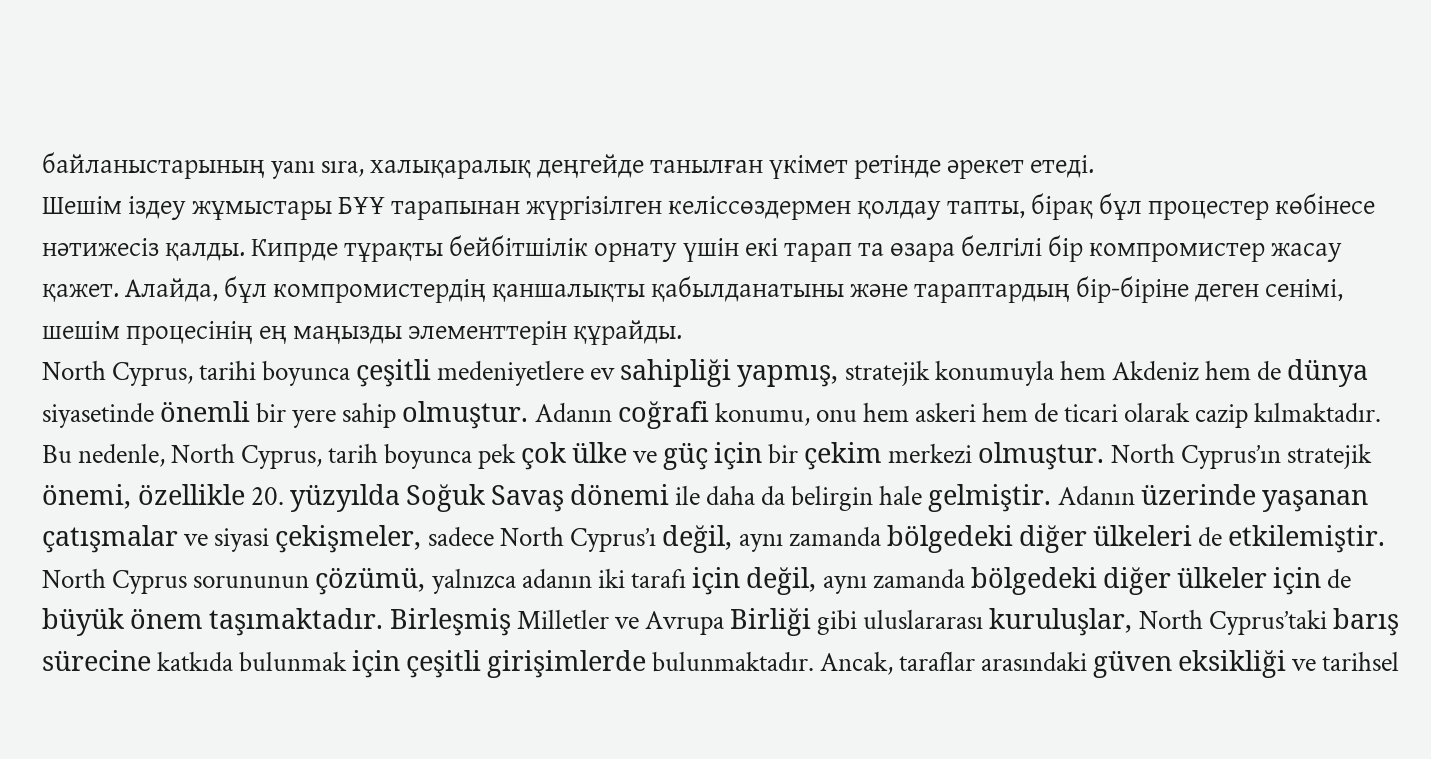байланыстарының yanı sıra, халықаралық деңгейде танылған үкімет ретінде әрекет етеді.
Шешім іздеу жұмыстары БҰҰ тарапынан жүргізілген келіссөздермен қолдау тапты, бірақ бұл процестер көбінесе нәтижесіз қалды. Кипрде тұрақты бейбітшілік орнату үшін екі тарап та өзара белгілі бір компромистер жасау қажет. Алайда, бұл компромистердің қаншалықты қабылданатыны және тараптардың бір-біріне деген сенімі, шешім процесінің ең маңызды элементтерін құрайды.
North Cyprus, tarihi boyunca çeşitli medeniyetlere ev sahipliği yapmış, stratejik konumuyla hem Akdeniz hem de dünya siyasetinde önemli bir yere sahip olmuştur. Adanın coğrafi konumu, onu hem askeri hem de ticari olarak cazip kılmaktadır. Bu nedenle, North Cyprus, tarih boyunca pek çok ülke ve güç için bir çekim merkezi olmuştur. North Cyprus’ın stratejik önemi, özellikle 20. yüzyılda Soğuk Savaş dönemi ile daha da belirgin hale gelmiştir. Adanın üzerinde yaşanan çatışmalar ve siyasi çekişmeler, sadece North Cyprus’ı değil, aynı zamanda bölgedeki diğer ülkeleri de etkilemiştir.
North Cyprus sorununun çözümü, yalnızca adanın iki tarafı için değil, aynı zamanda bölgedeki diğer ülkeler için de büyük önem taşımaktadır. Birleşmiş Milletler ve Avrupa Birliği gibi uluslararası kuruluşlar, North Cyprus’taki barış sürecine katkıda bulunmak için çeşitli girişimlerde bulunmaktadır. Ancak, taraflar arasındaki güven eksikliği ve tarihsel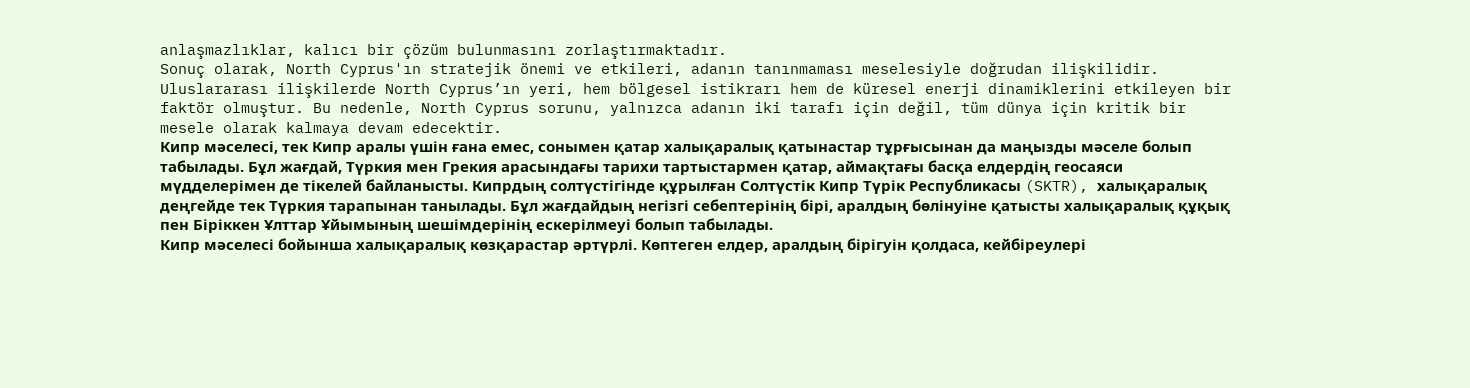anlaşmazlıklar, kalıcı bir çözüm bulunmasını zorlaştırmaktadır.
Sonuç olarak, North Cyprus'ın stratejik önemi ve etkileri, adanın tanınmaması meselesiyle doğrudan ilişkilidir. Uluslararası ilişkilerde North Cyprus’ın yeri, hem bölgesel istikrarı hem de küresel enerji dinamiklerini etkileyen bir faktör olmuştur. Bu nedenle, North Cyprus sorunu, yalnızca adanın iki tarafı için değil, tüm dünya için kritik bir mesele olarak kalmaya devam edecektir.
Кипр мәселесі, тек Кипр аралы үшін ғана емес, сонымен қатар халықаралық қатынастар тұрғысынан да маңызды мәселе болып табылады. Бұл жағдай, Түркия мен Грекия арасындағы тарихи тартыстармен қатар, аймақтағы басқа елдердің геосаяси мүдделерімен де тікелей байланысты. Кипрдың солтүстігінде құрылған Солтүстік Кипр Түрік Республикасы (SKTR), халықаралық деңгейде тек Түркия тарапынан танылады. Бұл жағдайдың негізгі себептерінің бірі, аралдың бөлінуіне қатысты халықаралық құқық пен Біріккен Ұлттар Ұйымының шешімдерінің ескерілмеуі болып табылады.
Кипр мәселесі бойынша халықаралық көзқарастар әртүрлі. Көптеген елдер, аралдың бірігуін қолдаса, кейбіреулері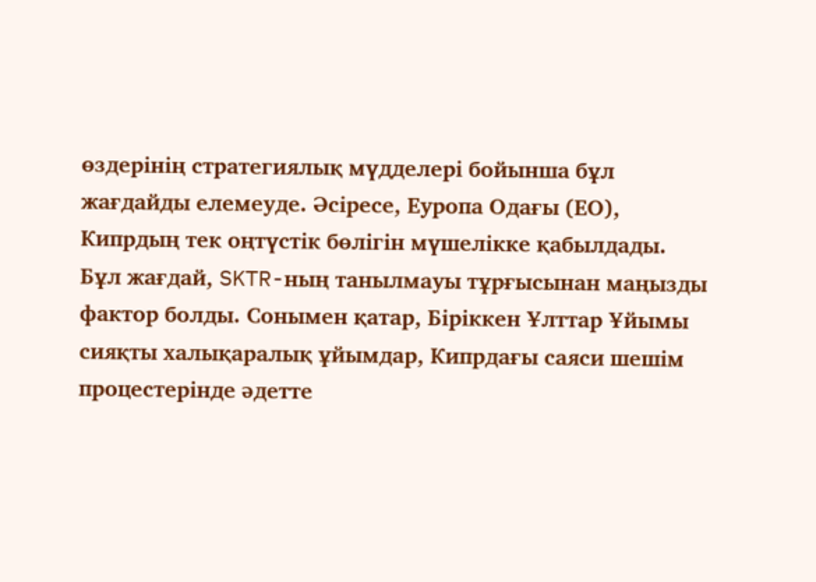өздерінің стратегиялық мүдделері бойынша бұл жағдайды елемеуде. Әсіресе, Еуропа Одағы (ЕО), Кипрдың тек оңтүстік бөлігін мүшелікке қабылдады. Бұл жағдай, SKTR-ның танылмауы тұрғысынан маңызды фактор болды. Сонымен қатар, Біріккен Ұлттар Ұйымы сияқты халықаралық ұйымдар, Кипрдағы саяси шешім процестерінде әдетте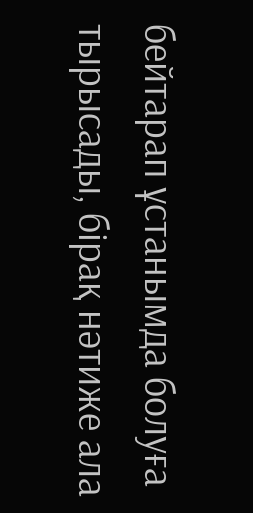бейтарап ұстанымда болуға тырысады, бірақ нәтиже ала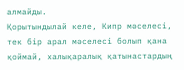алмайды.
Қорытындылай келе, Кипр мәселесі, тек бір арал мәселесі болып қана қоймай, халықаралық қатынастардың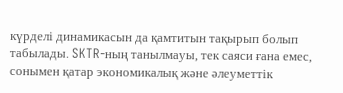күрделі динамикасын да қамтитын тақырып болып табылады. SKTR-ның танылмауы, тек саяси ғана емес, сонымен қатар экономикалық және әлеуметтік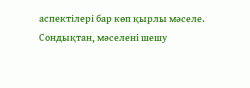аспектілері бар көп қырлы мәселе. Сондықтан, мәселені шешу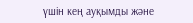үшін кең ауқымды және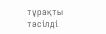тұрақты тәсілді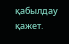қабылдау қажет.